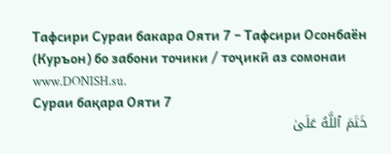Тафсири Сураи бакара Ояти 7 – Тафсири Осонбаён (Куръон) бо забони точики / тоҷикӣ аз сомонаи www.DONISH.su.
Сураи бақара Ояти 7
خَتَمَ ٱللَّهُ عَلَىٰ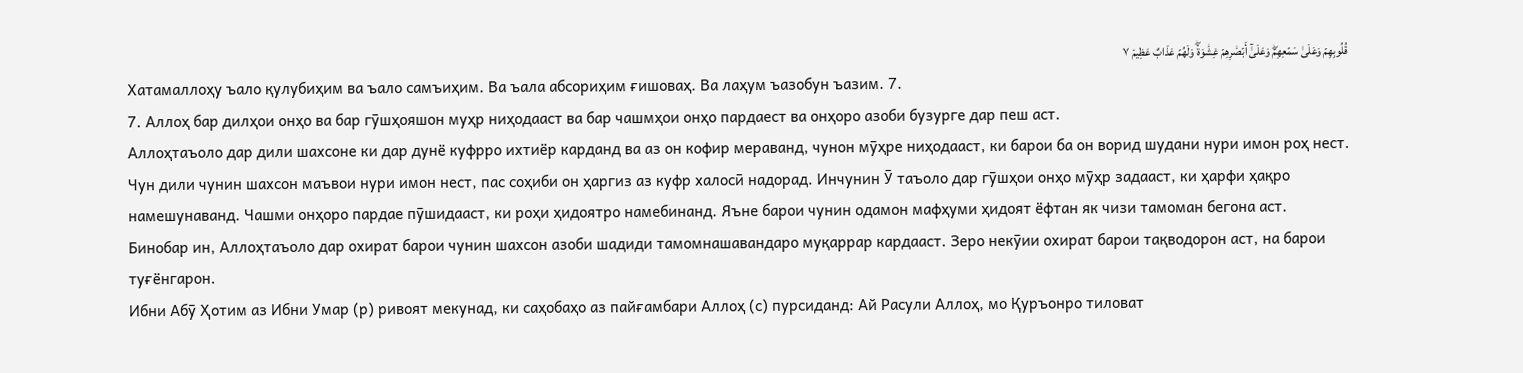قُلُوبِهِمۡ وَعَلَىٰ سَمۡعِهِمۡۖ وَعَلَىٰٓ أَبۡصَٰرِهِمۡ غِشَٰوَةٞۖ وَلَهُمۡ عَذَابٌ عَظِيمٞ ٧
Хатамаллоҳу ъало қулубиҳим ва ъало самъиҳим. Ва ъала абсориҳим ғишоваҳ. Ва лаҳум ъазобун ъазим. 7.
7. Аллоҳ бар дилҳои онҳо ва бар гӯшҳояшон муҳр ниҳодааст ва бар чашмҳои онҳо пардаест ва онҳоро азоби бузурге дар пеш аст.
Аллоҳтаъоло дар дили шахсоне ки дар дунё куфрро ихтиёр карданд ва аз он кофир мераванд, чунон мӯҳре ниҳодааст, ки барои ба он ворид шудани нури имон роҳ нест. Чун дили чунин шахсон маъвои нури имон нест, пас соҳиби он ҳаргиз аз куфр халосӣ надорад. Инчунин Ӯ таъоло дар гӯшҳои онҳо мӯҳр задааст, ки ҳарфи ҳақро намешунаванд. Чашми онҳоро пардае пӯшидааст, ки роҳи ҳидоятро намебинанд. Яъне барои чунин одамон мафҳуми ҳидоят ёфтан як чизи тамоман бегона аст.
Бинобар ин, Аллоҳтаъоло дар охират барои чунин шахсон азоби шадиди тамомнашавандаро муқаррар кардааст. Зеро некӯии охират барои тақводорон аст, на барои туғёнгарон.
Ибни Абӯ Ҳотим аз Ибни Умар (р) ривоят мекунад, ки саҳобаҳо аз пайғамбари Аллоҳ (с) пурсиданд: Ай Расули Аллоҳ, мо Қуръонро тиловат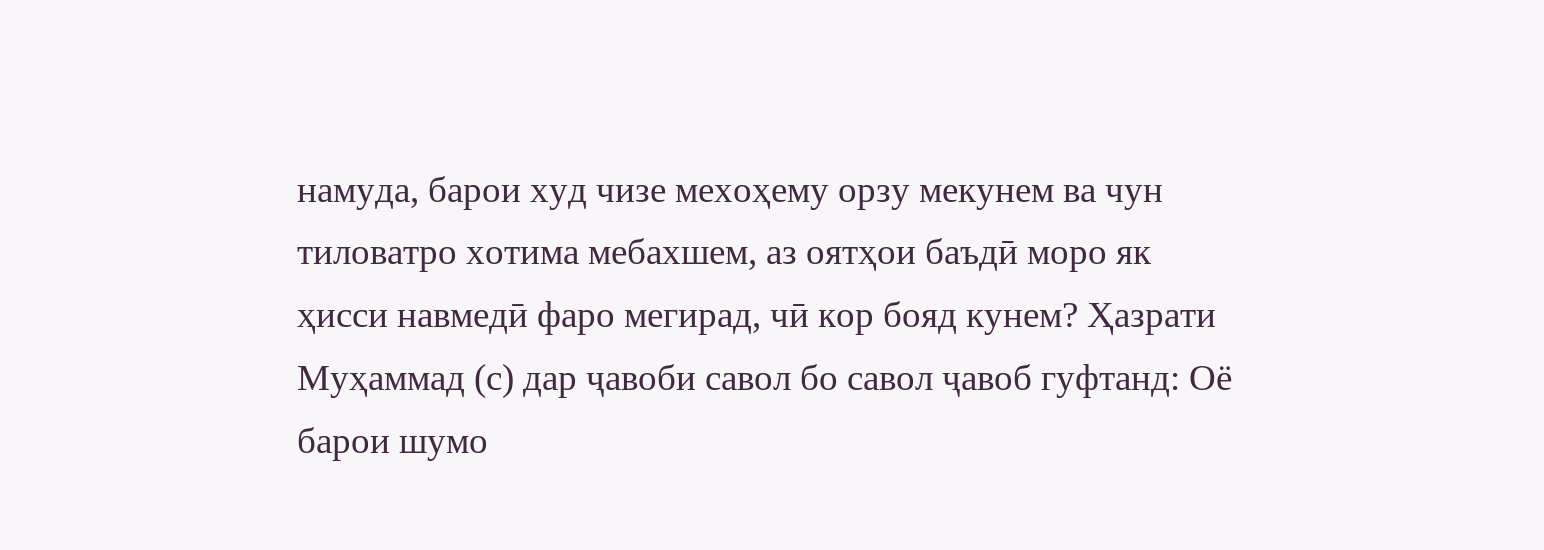намуда, барои худ чизе мехоҳему орзу мекунем ва чун тиловатро хотима мебахшем, аз оятҳои баъдӣ моро як ҳисси навмедӣ фаро мегирад, чӣ кор бояд кунем? Ҳазрати Муҳаммад (с) дар ҷавоби савол бо савол ҷавоб гуфтанд: Оё барои шумо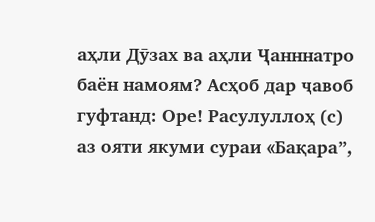аҳли Дӯзах ва аҳли Ҷанннатро баён намоям? Асҳоб дар ҷавоб гуфтанд: Оре! Расулуллоҳ (с) аз ояти якуми сураи «Бақара”,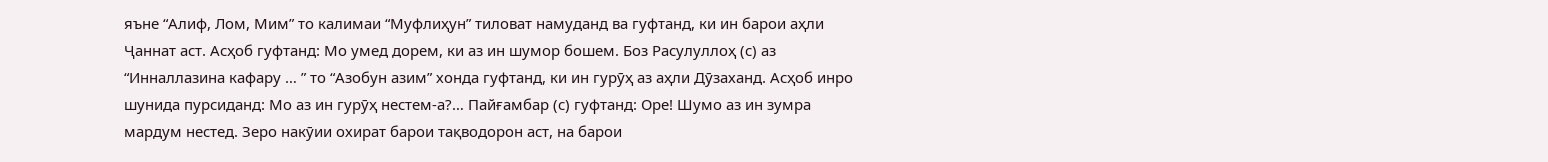яъне “Алиф, Лом, Мим” то калимаи “Муфлиҳун” тиловат намуданд ва гуфтанд, ки ин барои аҳли Ҷаннат аст. Асҳоб гуфтанд: Мо умед дорем, ки аз ин шумор бошем. Боз Расулуллоҳ (с) аз “Инналлазина кафару … ” то “Азобун азим” хонда гуфтанд, ки ин гурӯҳ аз аҳли Дӯзаханд. Асҳоб инро шунида пурсиданд: Мо аз ин гурӯҳ нестем-а?… Пайғамбар (с) гуфтанд: Оре! Шумо аз ин зумра мардум нестед. Зеро накӯии охират барои тақводорон аст, на барои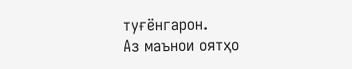туғёнгарон.
Аз маънои оятҳо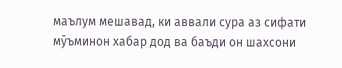маълум мешавад, ки аввали сура аз сифати мӯъминон хабар дод ва баъди он шахсони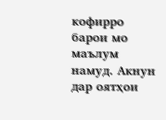кофирро барои мо маълум намуд. Акнун дар оятҳои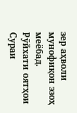зер аҳволи мунофиқон эзоҳ меёбад.
Рӯйхати оятҳои Сураи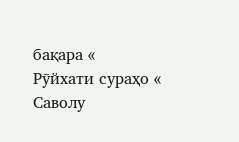бақара «
Рӯйхати сураҳо «
Саволу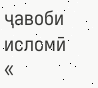ҷавоби исломӣ «